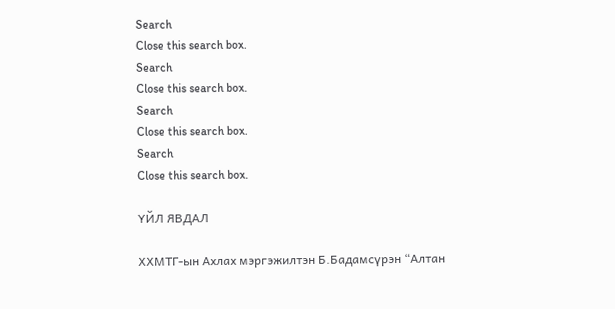Search
Close this search box.
Search
Close this search box.
Search
Close this search box.
Search
Close this search box.

ҮЙЛ ЯВДАЛ

ХХМТГ-ын Ахлах мэргэжилтэн Б.Бадамсүрэн “Алтан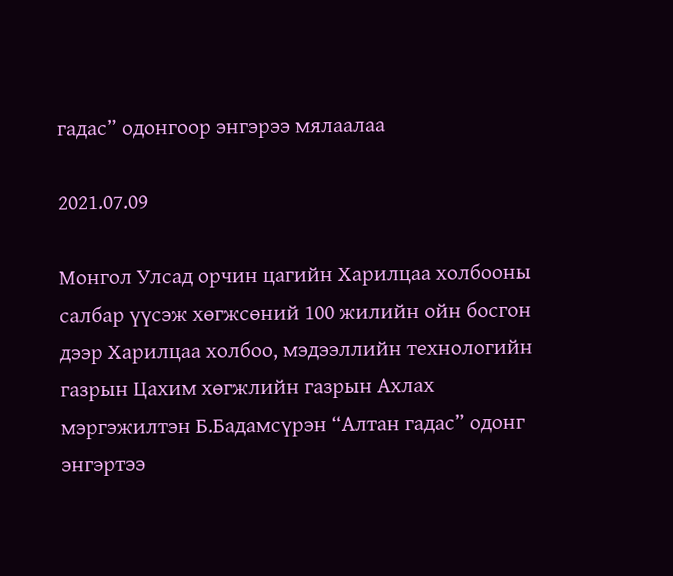гадас” одонгоор энгэрээ мялаалаа

2021.07.09

Монгол Улсад орчин цагийн Харилцаа холбооны салбар үүсэж хөгжсөний 100 жилийн ойн босгон дээр Харилцаа холбоо, мэдээллийн технологийн газрын Цахим хөгжлийн газрын Ахлах мэргэжилтэн Б.Бадамсүрэн “Алтан гадас” одонг энгэртээ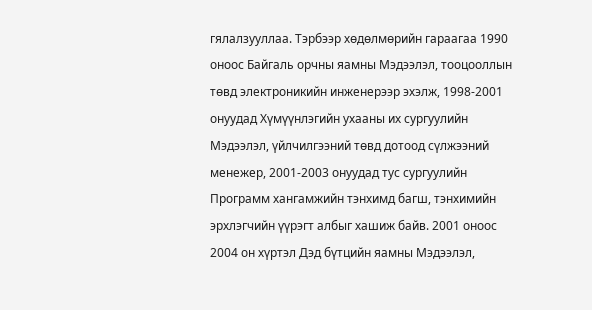гялалзууллаа. Тэрбээр хөдөлмөрийн гараагаа 1990 оноос Байгаль орчны яамны Мэдээлэл, тооцооллын төвд электроникийн инженерээр эхэлж, 1998-2001 онуудад Хүмүүнлэгийн ухааны их сургуулийн Мэдээлэл, үйлчилгээний төвд дотоод сүлжээний менежер, 2001-2003 онуудад тус сургуулийн Программ хангамжийн тэнхимд багш, тэнхимийн эрхлэгчийн үүрэгт албыг хашиж байв. 2001 оноос 2004 он хүртэл Дэд бүтцийн яамны Мэдээлэл,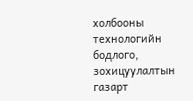холбооны технологийн бодлого, зохицуулалтын газарт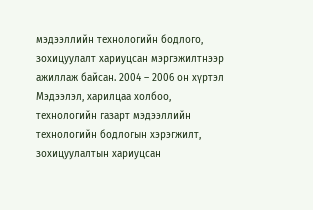мэдээллийн технологийн бодлого, зохицуулалт хариуцсан мэргэжилтнээр ажиллаж байсан. 2004 – 2006 он хүртэл Мэдээлэл, харилцаа холбоо, технологийн газарт мэдээллийн технологийн бодлогын хэрэгжилт, зохицуулалтын хариуцсан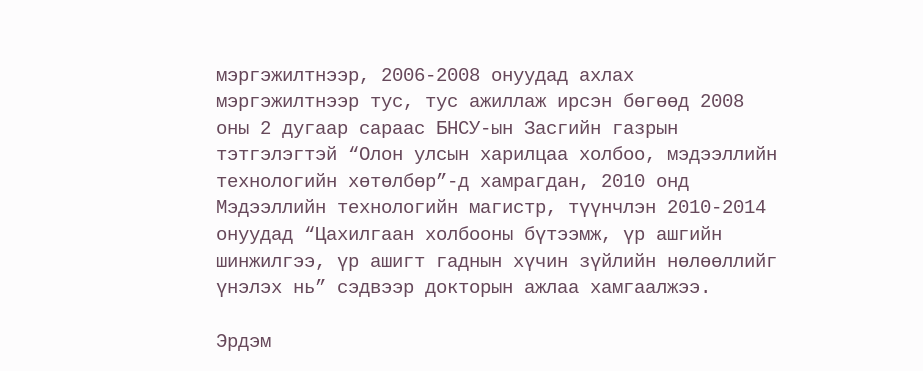мэргэжилтнээр, 2006-2008 онуудад ахлах мэргэжилтнээр тус, тус ажиллаж ирсэн бөгөөд 2008 оны 2 дугаар сараас БНСУ-ын Засгийн газрын тэтгэлэгтэй “Олон улсын харилцаа холбоо, мэдээллийн технологийн хөтөлбөр”-д хамрагдан, 2010 онд Мэдээллийн технологийн магистр, түүнчлэн 2010-2014 онуудад “Цахилгаан холбооны бүтээмж, үр ашгийн шинжилгээ, үр ашигт гаднын хүчин зүйлийн нөлөөллийг үнэлэх нь” сэдвээр докторын ажлаа хамгаалжээ.

Эрдэм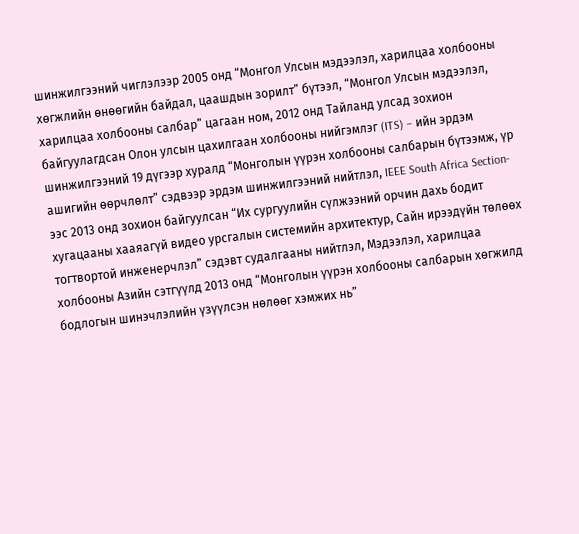шинжилгээний чиглэлээр 2005 онд “Монгол Улсын мэдээлэл, харилцаа холбооны хөгжлийн өнөөгийн байдал, цаашдын зорилт” бүтээл, “Монгол Улсын мэдээлэл, харилцаа холбооны салбар” цагаан ном, 2012 онд Тайланд улсад зохион байгуулагдсан Олон улсын цахилгаан холбооны нийгэмлэг (ITS) – ийн эрдэм шинжилгээний 19 дүгээр хуралд “Монголын үүрэн холбооны салбарын бүтээмж, үр ашигийн өөрчлөлт” сэдвээр эрдэм шинжилгээний нийтлэл, IEEE South Africa Section-ээс 2013 онд зохион байгуулсан “Их сургуулийн сүлжээний орчин дахь бодит хугацааны хааяагүй видео урсгалын системийн архитектур, Сайн ирээдүйн төлөөх тогтвортой инженерчлэл” сэдэвт судалгааны нийтлэл, Мэдээлэл, харилцаа холбооны Азийн сэтгүүлд 2013 онд “Монголын үүрэн холбооны салбарын хөгжилд бодлогын шинэчлэлийн үзүүлсэн нөлөөг хэмжих нь”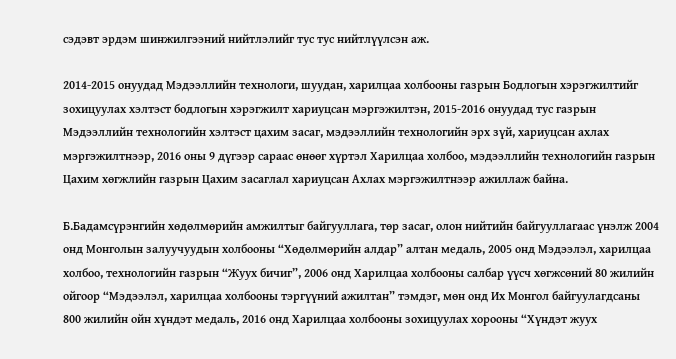сэдэвт эрдэм шинжилгээний нийтлэлийг тус тус нийтлүүлсэн аж.

2014-2015 онуудад Мэдээллийн технологи, шуудан, харилцаа холбооны газрын Бодлогын хэрэгжилтийг зохицуулах хэлтэст бодлогын хэрэгжилт хариуцсан мэргэжилтэн, 2015-2016 онуудад тус газрын Мэдээллийн технологийн хэлтэст цахим засаг, мэдээллийн технологийн эрх зүй, хариуцсан ахлах мэргэжилтнээр, 2016 оны 9 дүгээр сараас өнөөг хүртэл Харилцаа холбоо, мэдээллийн технологийн газрын Цахим хөгжлийн газрын Цахим засаглал хариуцсан Ахлах мэргэжилтнээр ажиллаж байна.

Б.Бадамсүрэнгийн хөдөлмөрийн амжилтыг байгууллага, төр засаг, олон нийтийн байгууллагаас үнэлж 2004 онд Монголын залуучуудын холбооны “Хөдөлмөрийн алдар” алтан медаль, 2005 онд Мэдээлэл, харилцаа холбоо, технологийн газрын “Жуух бичиг”, 2006 онд Харилцаа холбооны салбар үүсч хөгжсөний 80 жилийн ойгоор “Мэдээлэл, харилцаа холбооны тэргүүний ажилтан” тэмдэг, мөн онд Их Монгол байгуулагдсаны 800 жилийн ойн хүндэт медаль, 2016 онд Харилцаа холбооны зохицуулах хорооны “Хүндэт жуух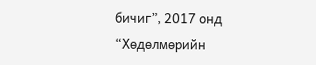бичиг”, 2017 онд “Хөдөлмөрийн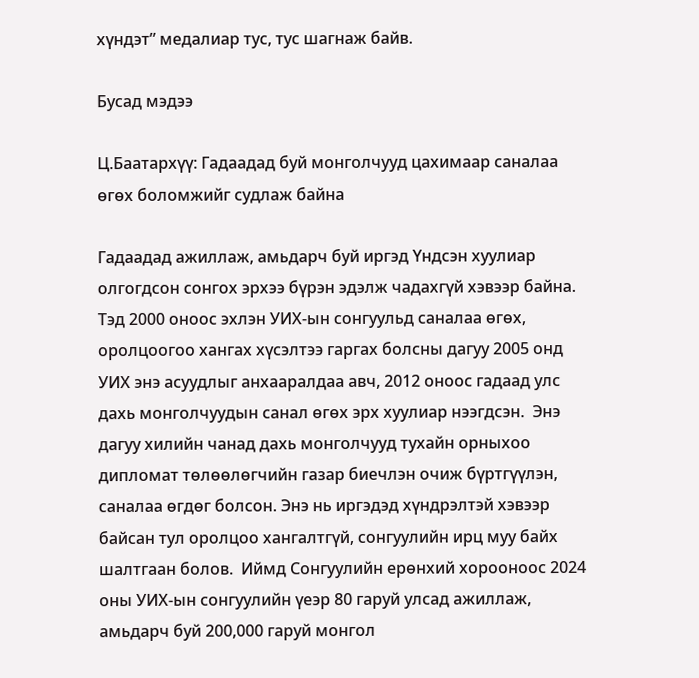хүндэт” медалиар тус, тус шагнаж байв.

Бусад мэдээ

Ц.Баатархүү: Гадаадад буй монголчууд цахимаар саналаа өгөх боломжийг судлаж байна

Гадаадад ажиллаж, амьдарч буй иргэд Үндсэн хуулиар олгогдсон сонгох эрхээ бүрэн эдэлж чадахгүй хэвээр байна. Тэд 2000 оноос эхлэн УИХ-ын сонгуульд саналаа өгөх, оролцоогоо хангах хүсэлтээ гаргах болсны дагуу 2005 онд УИХ энэ асуудлыг анхааралдаа авч, 2012 оноос гадаад улс дахь монголчуудын санал өгөх эрх хуулиар нээгдсэн.  Энэ дагуу хилийн чанад дахь монголчууд тухайн орныхоо дипломат төлөөлөгчийн газар биечлэн очиж бүртгүүлэн, саналаа өгдөг болсон. Энэ нь иргэдэд хүндрэлтэй хэвээр байсан тул оролцоо хангалтгүй, сонгуулийн ирц муу байх шалтгаан болов.  Иймд Сонгуулийн ерөнхий хорооноос 2024 оны УИХ-ын сонгуулийн үеэр 80 гаруй улсад ажиллаж, амьдарч буй 200,000 гаруй монгол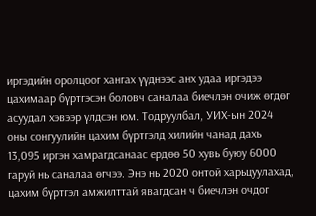иргэдийн оролцоог хангах үүднээс анх удаа иргэдээ цахимаар бүртгэсэн боловч саналаа биечлэн очиж өгдөг асуудал хэвээр үлдсэн юм. Тодруулбал, УИХ-ын 2024 оны сонгуулийн цахим бүртгэлд хилийн чанад дахь 13,095 иргэн хамрагдсанаас ердөө 50 хувь буюу 6000 гаруй нь саналаа өгчээ. Энэ нь 2020 онтой харьцуулахад, цахим бүртгэл амжилттай явагдсан ч биечлэн очдог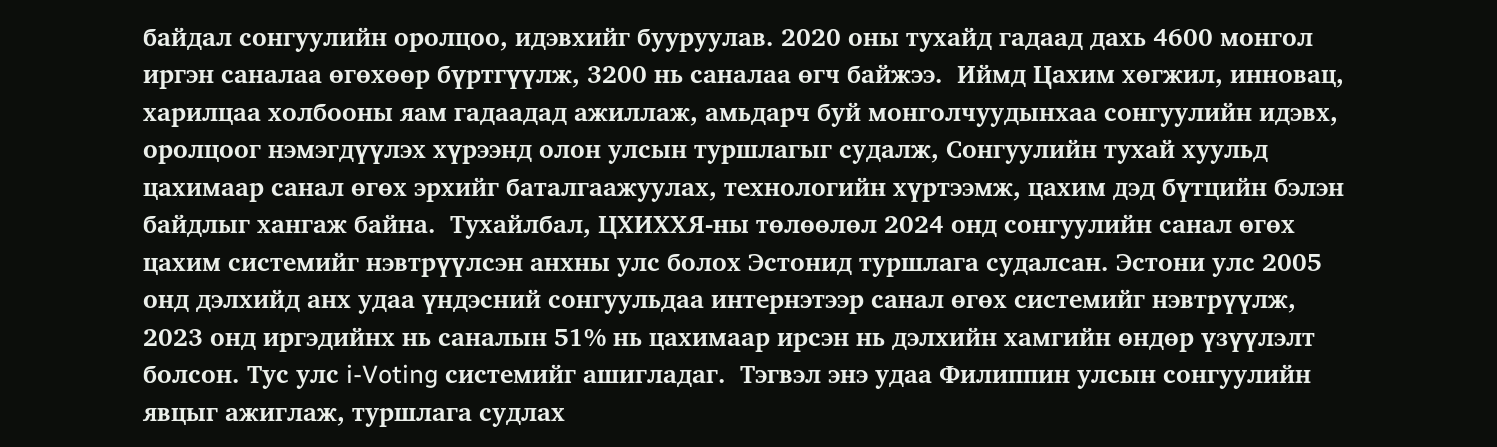байдал сонгуулийн оролцоо, идэвхийг бууруулав. 2020 оны тухайд гадаад дахь 4600 монгол иргэн саналаа өгөхөөр бүртгүүлж, 3200 нь саналаа өгч байжээ.  Иймд Цахим хөгжил, инновац, харилцаа холбооны яам гадаадад ажиллаж, амьдарч буй монголчуудынхаа сонгуулийн идэвх, оролцоог нэмэгдүүлэх хүрээнд олон улсын туршлагыг судалж, Сонгуулийн тухай хуульд цахимаар санал өгөх эрхийг баталгаажуулах, технологийн хүртээмж, цахим дэд бүтцийн бэлэн байдлыг хангаж байна.  Тухайлбал, ЦХИХХЯ-ны төлөөлөл 2024 онд сонгуулийн санал өгөх цахим системийг нэвтрүүлсэн анхны улс болох Эстонид туршлага судалсан. Эстони улс 2005 онд дэлхийд анх удаа үндэсний сонгуульдаа интернэтээр санал өгөх системийг нэвтрүүлж, 2023 онд иргэдийнх нь саналын 51% нь цахимаар ирсэн нь дэлхийн хамгийн өндөр үзүүлэлт болсон. Тус улс i-Voting системийг ашигладаг.  Тэгвэл энэ удаа Филиппин улсын сонгуулийн явцыг ажиглаж, туршлага судлах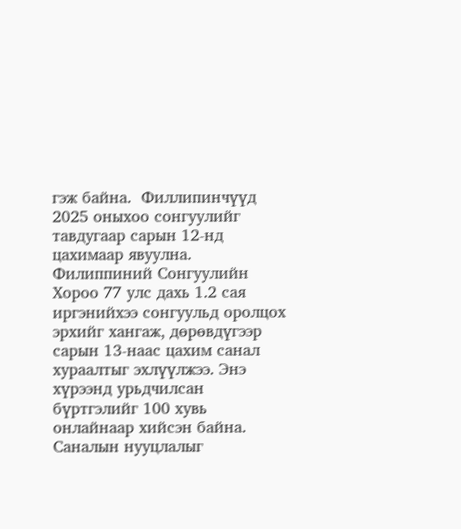гэж байна.  Филлипинчүүд 2025 оныхоо сонгуулийг тавдугаар сарын 12-нд цахимаар явуулна. Филиппиний Сонгуулийн Хороо 77 улс дахь 1.2 сая иргэнийхээ сонгуульд оролцох эрхийг хангаж, дөрөвдүгээр сарын 13-наас цахим санал хураалтыг эхлүүлжээ. Энэ хүрээнд урьдчилсан бүртгэлийг 100 хувь онлайнаар хийсэн байна. Саналын нууцлалыг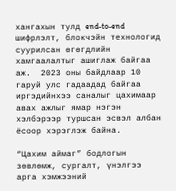хангахын тулд end-to-end шифрлэлт, блокчэйн технологид суурилсан өгөгдлийн хамгаалалтыг ашиглаж байгаа аж.  2023 оны байдлаар 10 гаруй улс гадаадад байгаа иргэдийнхээ саналыг цахимаар авах ажлыг ямар нэгэн хэлбэрээр туршсан эсвэл албан ёсоор хэрэглэж байна.

“Цахим аймаг” бодлогын зөвлөмж, сургалт, үнэлгээ арга хэмжээний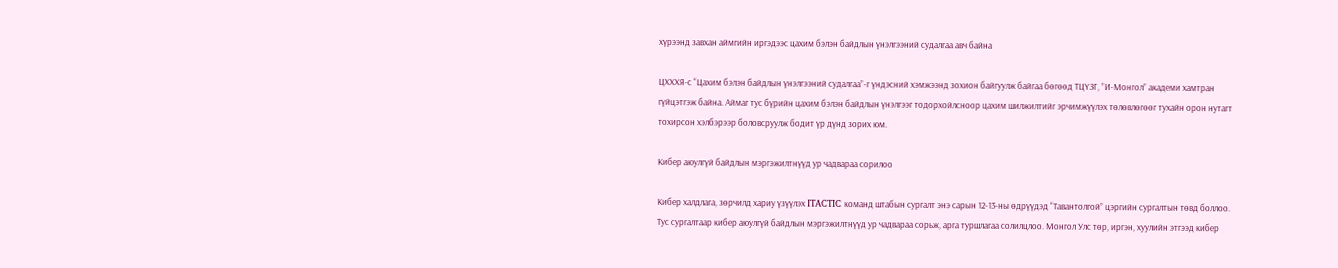хүрээнд завхан аймгийн иргэдээс цахим бэлэн байдлын үнэлгээний судалгаа авч байна

ЦХХХЯ-с “Цахим бэлэн байдлын үнэлгээний судалгаа”-г үндэсний хэмжээнд зохион байгуулж байгаа бөгөөд ТЦҮЗГ, ”И-Монгол” академи хамтран гүйцэтгэж байна. Аймаг тус бүрийн цахим бэлэн байдлын үнэлгээг тодорхойлсноор цахим шилжилтийг эрчимжүүлэх төлөвлөгөөг тухайн орон нутагт тохирсон хэлбэрээр боловсруулж бодит үр дүнд зорих юм.

Кибер аюулгүй байдлын мэргэжилтнүүд ур чадвараа сорилоо

Кибер халдлага, зөрчилд хариу үзүүлэх ITACTIC команд штабын сургалт энэ сарын 12-13-ны өдрүүдэд “Тавантолгой” цэргийн сургалтын төвд боллоо. Тус сургалтаар кибер аюулгүй байдлын мэргэжилтнүүд ур чадвараа сорьж, арга туршлагаа солилцлоо. Монгол Улс төр, иргэн, хуулийн этгээд кибер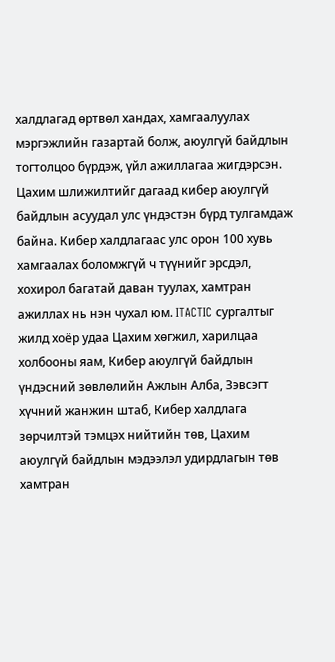халдлагад өртвөл хандах, хамгаалуулах мэргэжлийн газартай болж, аюулгүй байдлын тогтолцоо бүрдэж, үйл ажиллагаа жигдэрсэн. Цахим шлижилтийг дагаад кибер аюулгүй байдлын асуудал улс үндэстэн бүрд тулгамдаж байна. Кибер халдлагаас улс орон 100 хувь хамгаалах боломжгүй ч түүнийг эрсдэл, хохирол багатай даван туулах, хамтран ажиллах нь нэн чухал юм. ITACTIC сургалтыг жилд хоёр удаа Цахим хөгжил, харилцаа холбооны яам, Кибер аюулгүй байдлын үндэсний зөвлөлийн Ажлын Алба, Зэвсэгт хүчний жанжин штаб, Кибер халдлага зөрчилтэй тэмцэх нийтийн төв, Цахим аюулгүй байдлын мэдээлэл удирдлагын төв хамтран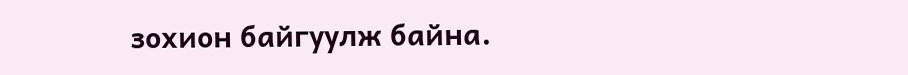зохион байгуулж байна.